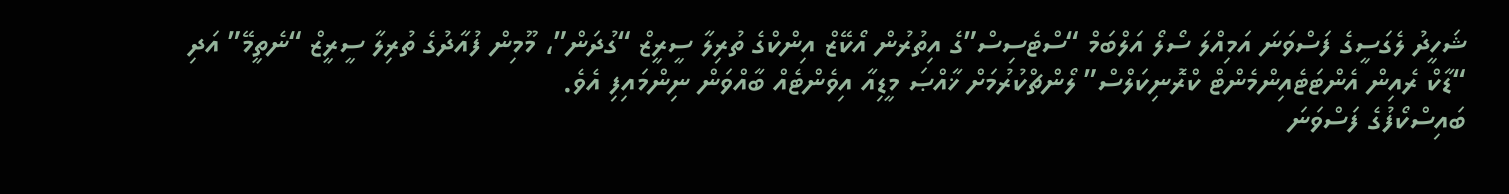ޝަހީދު ލެގަސީގެ ފަސްވަނަ އަމިއްލަ ސޯލޯ އަލްބަމް “ސްޓެސިސް”ގެ އިތުރުން އޯކޭޒް އިންކްގެ ތުރިލާ ސީރީޒް “ގުދަން”، މޫމިން ފުއާދުގެ ތުރިލާ ސީރީޒް “ނެތީމޭ” އަދި “ޑާކް ރެއިން އެންޓަޓެއިންމެންޓް ކްރޮނިކަލްސް” ލޯންޗްކުރުމަށް ޚާއްޞަ މީޑިއާ އިވެންޓެއް ބާއްވަން ނިންމައިފި އެވެ.
ބައިސްކޯފުގެ ފަސްވަނަ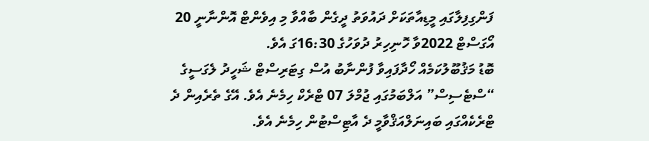ފަންގިފިލާގައި މީޑިއާތަކަށް ދައުވަތު ދީގެން ބާއްވާ މި އިވެންޓް އޮންނާނީ 20 އޯގަސްޓް 2022ވާ ހޮނިހިރު ދުވަހުގެ 16:30ގަ އެވެ.
ބޮޑު މަޤުބޫލުކަމެއް ހޯދާފައިވާ ފުންނާބު އުސް ގިޓަރިސްޓް ޝަހީދު ލެގަސީގެ “ސްޓެސިސް” އަލްބަމުގައި ޖުމްލަ 07 ޓްރެކް ހިމެނެ އެވެ. އޭގެ ތެރެއިން ދެ ޓްރެކެއްގައި ބައިނަލްއަޤްވާމީ ދެ އާޓިސްޓުން ހިމެނެ އެވެ.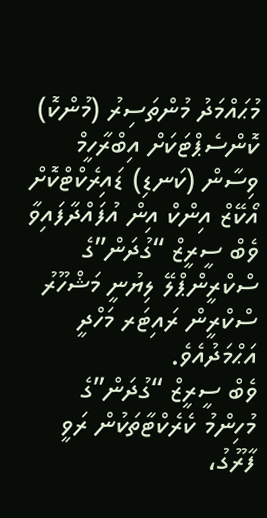މުޙައްމަދު މުންތަސިރު (މުންކޮ) ކޮންސެޕްޓަކަށް އިބްރާހީމް ވިސާން (ކަނޑި) ޑައިރެކްޓްކޮށް އޯކޭޒް އިންކް އިން އުފައްދާފައިވާ ވެބް ސީރީޒް “ގުދަން”ގެ ސްކްރީންޕްލޭ ލިޔުނީ މަޝްހޫރު ސްކްރީން ރައިޓަރ މަހްދީ އަޙްމަދުއެވެ.
ވެބް ސީރީޒް “ގުދަން”ގެ މުހިންމު ކެރެކްޓާތަކުން ރަވީ ފާރޫގު،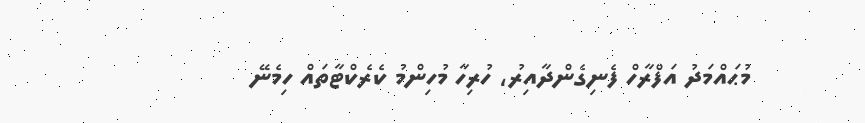މުޙައްމަދު އަފްރާހް ފެނިގެންދާއިރު، ހުރިހާ މުހިންމު ކެރެކްޓާތައް ހިމެނޭ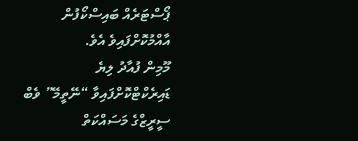ޕޯސްޓަރެއް ބައިސްކޯފުން އާއްމުކޮށްފައިވެ އެވެ.
މޫމިން ފުއާދު ލިޔެ ޑައިރެކްޓްކޮށްފައިވާ “ނޭތީމޭ” ވެބް ސީރީޒްގެ މަސައްކަތް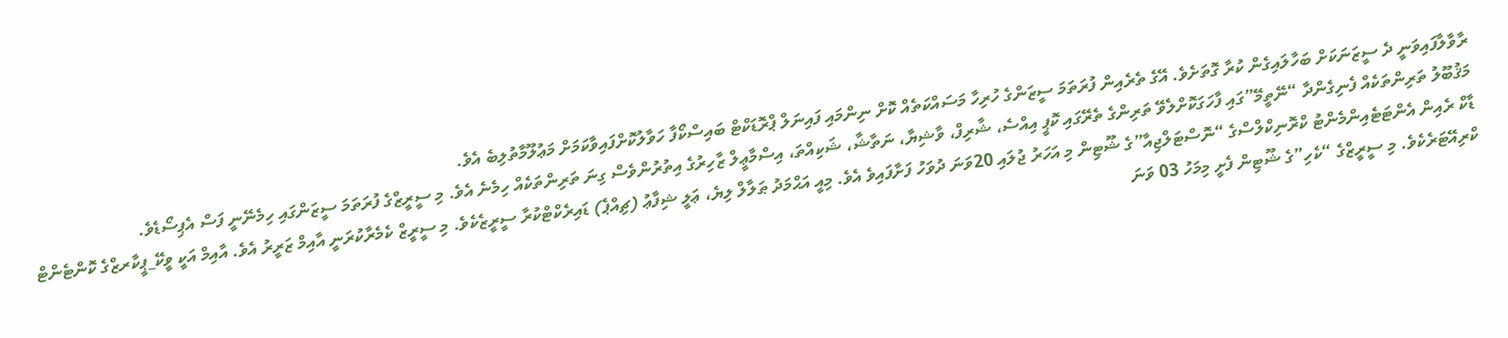ރާވާލާފައިވަނީ ދެ ސީޒަނަކަށް ބަހާލައިގެން ކުރާ ގޮތަށެވެ. އޭގެ ތެރެއިން ފުރަތަމަ ސީޒަންގެ ހުރިހާ މަސައްކަތެއް ކޮށް ނިންމައި ފައިނަލް ޕްރޮޑަކްޓް ބައިސްކޯފާ ހަވާލުކޮށްފައިވާކަމަށް މަޢުލޫމާތުލިބެ އެވެ.
މަޤުބޫލު ތަރިންތަކެއް ފެނިގެންދާ “ނޭތީމޭ”ގައި ފާހަގަކޮށްލެވޭ ތަރިންގެ ތެރޭގައި ކޮޕީ އިއްސެ، ޝާރިފް، ވާޝިޔާ، ނަތާޝާ، ޝަކިއްތަ، އިސްމާޢީލް ޒާހިރުގެ އިތުރުންވެސް ގިނަ ތަރިންތަކެއް ހިމެނެ އެވެ. މި ސީރީޒްގެ ފުރަތަމަ ސީޒަންގައި ހިމެނޭނީ ފަސް އެޕިސޯޑެވެ.
ޑާކް ރެއިން އެންޓަޓެއިންމެންޓު ކްރޮނިކްލްސްގެ “ނޮސްޓަލްޖިއާ”ގެ ޝޫޓިން މި އަހަރު ޖުލައި 20ވަނަ ދުވަހު ފަށާފައިވެ އެވެ. މިއީ އަޙްމަދު ޠަލާލް ލިޔެ، ޢަލީ ޝިފާޢު (ޗިއްޕެ) ޑައިރެކްޓްކުރާ ސީރީޒެކެވެ. މި ސީރީޒް ކެމެރާކުރަނީ އާއިމް ޒަރީރު އެވެ. އާއިމް އަކީ ވީކޭ_ޕީކާރޒްގެ ކޮންޓެންޓް ކްރިއޭޓަރެކެވެ. މި ސީރީޒްގެ “ކެހި”ގެ ޝޫޓިން ފެށީ މިމަހު 03 ވަނަ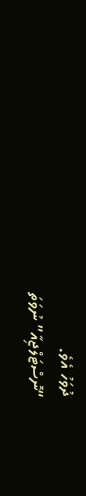ދުވަހު އެވެ.
“ނޮސްޓަލްޖިއާ” ނުވަތަ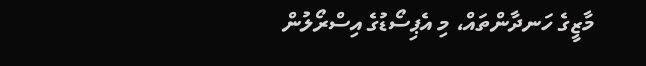މާޒީގެ ހަނދާންތައް، މި އެޕިސޯޑުގެ އިސްރޯލުން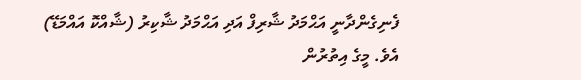ފެނިގެންދާނީ އަޙްމަދު ޝާރިފް އަދި އަޙްމަދު ޝާކިރު (ޝާއްކޮ އައްމަޑޭ) އެވެ. މީގެ އިތުރުން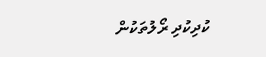ކުދިކުދި ރޯލުތަކުން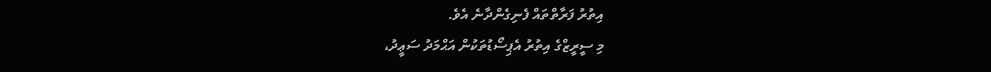އިތުރު ފަރާތްތައް ފެނިގެންދާނެ އެވެ.
މި ސީރީޒްގެ އިތުރު އެޕިސޯޑުތަކުން އަޙްމަދު ސަޢީދު،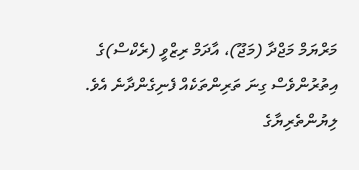މަރްޔަމް މަޖްދާ (މަޖޫ)، އާދަމް ރިޒްވީ (ރެކްސް)ގެ އިތުރުންވެސް ގިނަ ތަރިންތަކެއް ފެނިގެންދާނެ އެވެ.
ލިޔުންތެރިޔާގެ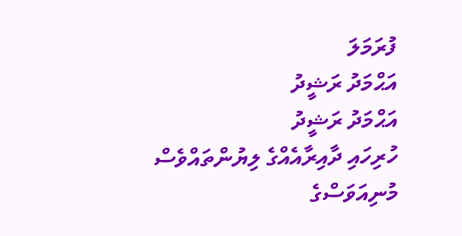ފުރަމަލަ
އަޙްމަދު ރަޝީދު
އަޙްމަދު ރަޝީދު
ހުރިހައި ދާއިރާއެއްގެ ލިޔުންތައްވެސް މުނިއަވަސްގެ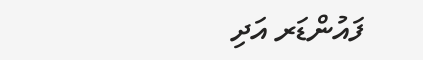ފައުންޑަރ އަދި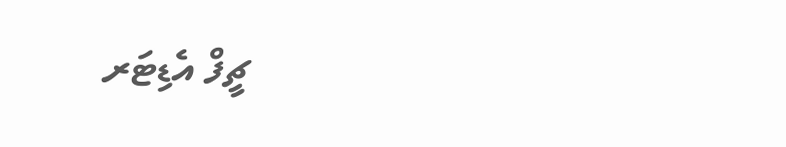ޗީފް އެޑިޓަރ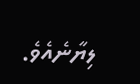ލިޔާނެއެވެ.